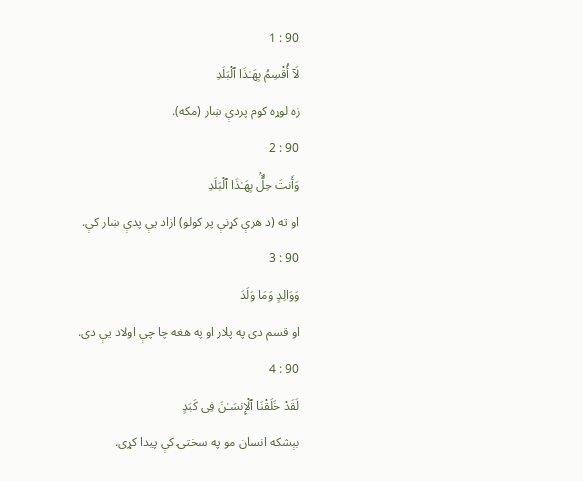90 : 1
لَآ أُقْسِمُ بِهَـٰذَا ٱلْبَلَدِ
زه لوړه کوم پردې ښار (مکه).
90 : 2
وَأَنتَ حِلٌّۢ بِهَـٰذَا ٱلْبَلَدِ
او ته (د هرې کړنې پر کولو) ازاد یې پدې ښار کې.
90 : 3
وَوَالِدٍ وَمَا وَلَدَ
او قسم دی په پلار او په هغه چا چې اولاد یې دی.
90 : 4
لَقَدْ خَلَقْنَا ٱلْإِنسَـٰنَ فِى كَبَدٍ
بېشکه انسان مو په سختۍ کې پيدا کړی.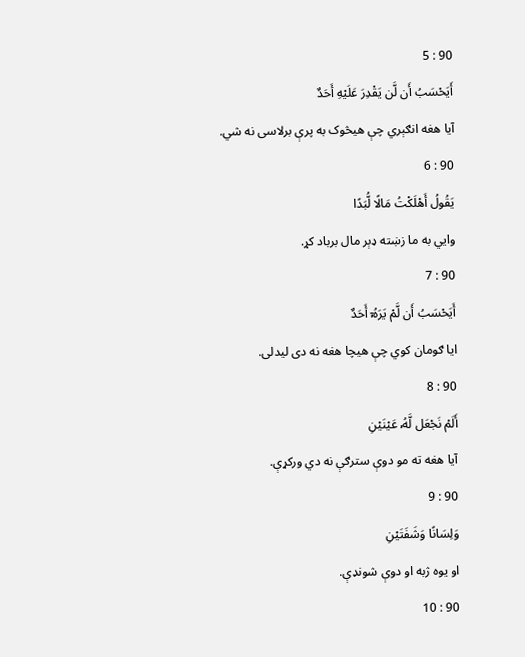90 : 5
أَيَحْسَبُ أَن لَّن يَقْدِرَ عَلَيْهِ أَحَدٌ
آيا هغه انګېري چې هيڅوک به پرې برلاسی نه شي.
90 : 6
يَقُولُ أَهْلَكْتُ مَالًا لُّبَدًا
وايي به ما زښته ډېر مال برباد کړ.
90 : 7
أَيَحْسَبُ أَن لَّمْ يَرَهُۥٓ أَحَدٌ
ايا ګومان کوي چې هيچا هغه نه دی ليدلی.
90 : 8
أَلَمْ نَجْعَل لَّهُۥ عَيْنَيْنِ
آيا هغه ته مو دوې سترګې نه دي ورکړې.
90 : 9
وَلِسَانًا وَشَفَتَيْنِ
او يوه ژبه او دوې شونډې.
90 : 10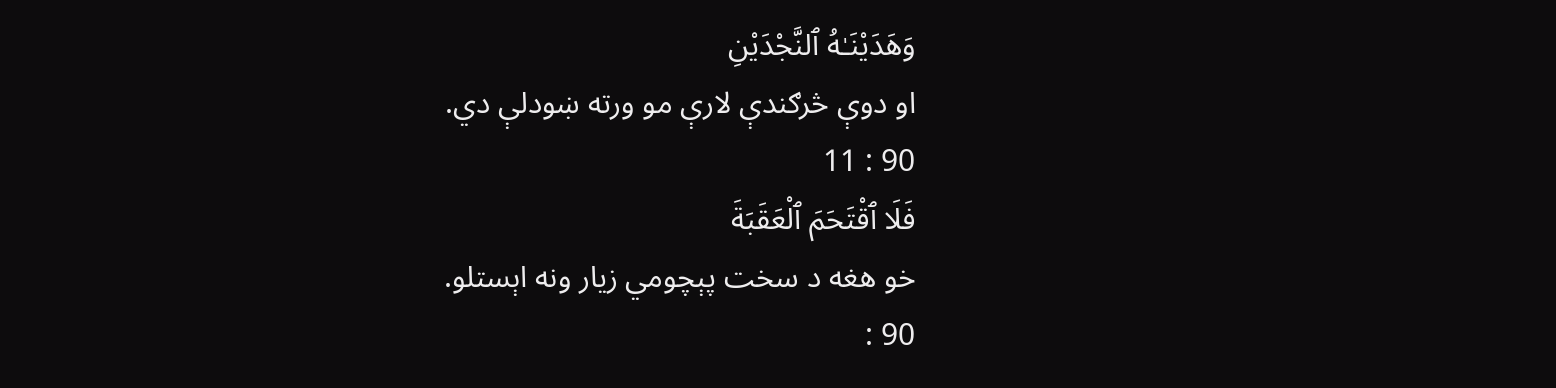وَهَدَيْنَـٰهُ ٱلنَّجْدَيْنِ
او دوې څرګندې لارې مو ورته ښودلې دي.
90 : 11
فَلَا ٱقْتَحَمَ ٱلْعَقَبَةَ
خو هغه د سخت پېچومي زيار ونه اېستلو.
90 :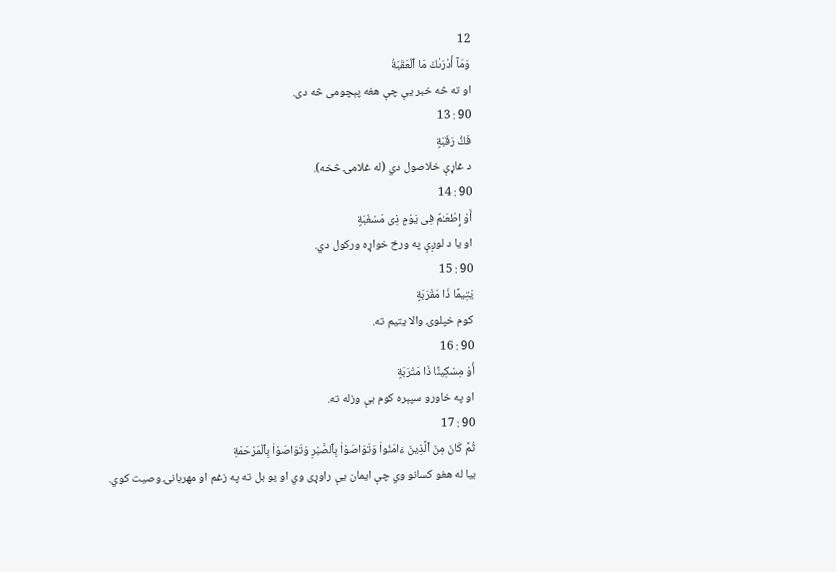12
وَمَآ أَدْرَىٰكَ مَا ٱلْعَقَبَةُ
او ته څه خبر يې چې هغه پېچومی څه دی.
90 : 13
فَكُّ رَقَبَةٍ
د غاړې خلاصول دي (له غلامۍ څخه).
90 : 14
أَوْ إِطْعَـٰمٌ فِى يَوْمٍ ذِى مَسْغَبَةٍ
او يا د لوږې په ورځ خواړه ورکول دي.
90 : 15
يَتِيمًا ذَا مَقْرَبَةٍ
کوم خپلوۍ والا يتيم ته.
90 : 16
أَوْ مِسْكِينًا ذَا مَتْرَبَةٍ
او په خاورو سپېره کوم بې وزله ته.
90 : 17
ثُمَّ كَانَ مِنَ ٱلَّذِينَ ءَامَنُوا۟ وَتَوَاصَوْا۟ بِٱلصَّبْرِ وَتَوَاصَوْا۟ بِٱلْمَرْحَمَةِ
بيا له هغو کسانو وي چې ايمان يې راوړی وي او يو بل ته په زغم او مهربانۍ وصيت کوي.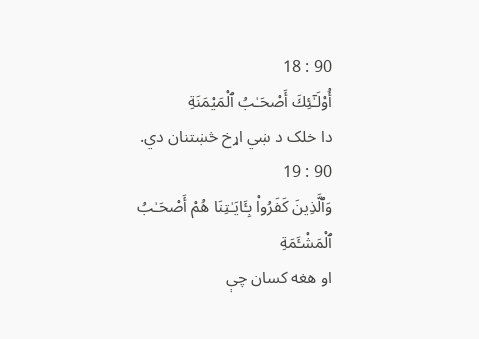90 : 18
أُو۟لَـٰٓئِكَ أَصْحَـٰبُ ٱلْمَيْمَنَةِ
دا خلک د ښي اړخ څښتنان دي.
90 : 19
وَٱلَّذِينَ كَفَرُوا۟ بِـَٔايَـٰتِنَا هُمْ أَصْحَـٰبُ ٱلْمَشْـَٔمَةِ
او هغه کسان چې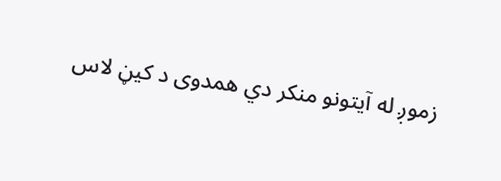زموږ له آیتونو منکر دي همدوی د کيڼ لاس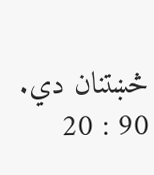څښتنان دي.
90 : 20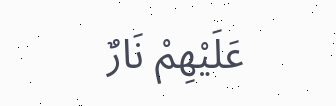عَلَيْهِمْ نَارٌ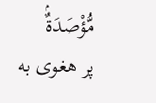مُّؤْصَدَةٌۢ
پر هغوی به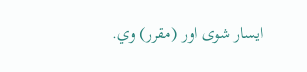ايسار شوی اور (مقرر) وي.